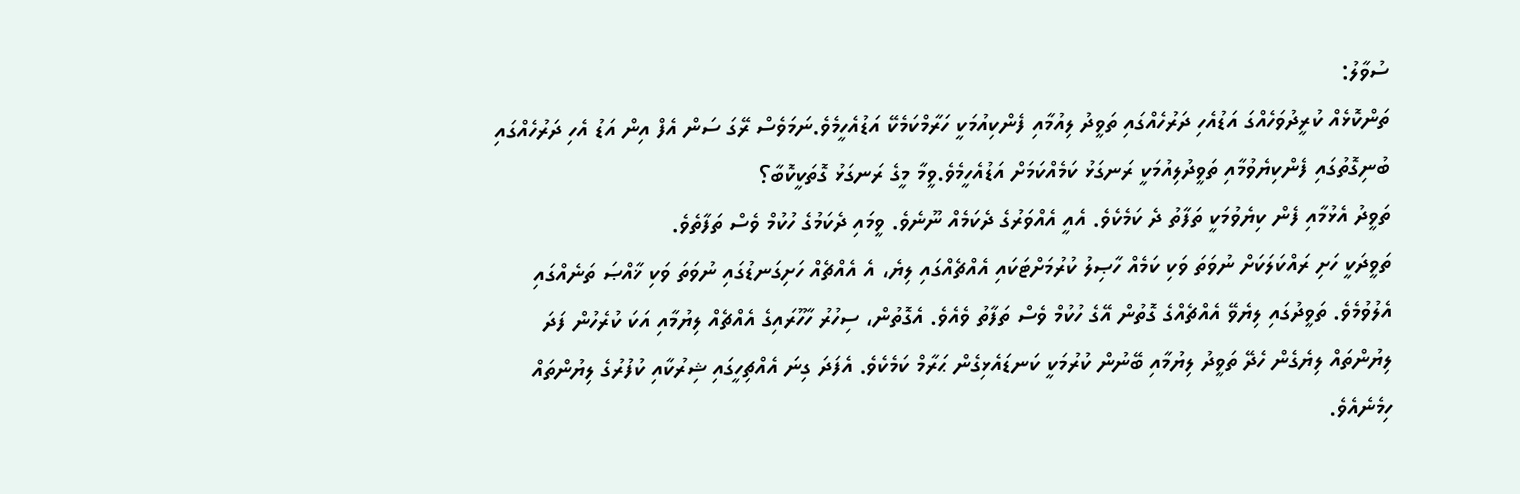ސުވާލު:
ތަންކޮޅެއް ކުރީދުވަހެއްގަ އަޑުއެހި ދަރުހެއްގައި ތަވީދު ލިއުމާއި ފެންކިއުމަކީ ހަރާމްކަމެކޭ އަޑުއެހީމެވެ.ނަމަވެސް ރޭގަ ސަން އެފް އިން އަޑު އެހި ދަރުހެއްގައި ބުނިގޮތުގައި ފެންކިޔެވުމާއި ތަވީދުލިއުމަކީ ރަނގަޅު ކަމެއްކަމަށް އަޑުއެހީމެވެ.ވީމާ މީގެ ރަނގަޅު ގޮތަކީކޮބާ؟
ތަވީދު އެޅުމާއި ފެން ކިޔެވުމަކީ ތަފާތު ދެ ކަމެކެވެ. އެއީ އެއްވަރުގެ ދެކަމެއް ނޫނެވެ. ވީމައި ދެކަމުގެ ހުކުމް ވެސް ތަފާތެވެ.
ތަވީދަކީ ހަށި ރައްކަލަކަށް ނުވަތަ ވަކި ކަމެއް ހާޞިލު ކުރުމަށްޓަކައި އެއްޗެއްގައި ލިޔެ، އެ އެއްޗެއް ހަށިގަނޑުގައި ނުވަތަ ވަކި ޚާއްޞަ ތަނެއްގައި އެލުވުމެވެ. ތަވީދުގައި ލިޔެވޭ އެއްޗެއްގެ ގޮތުން އޭގެ ހުކުމް ވެސް ތަފާތު ވެއެވެ. އެގޮތުން، ސިހުރު ހާހޫރައިގެ އެއްޗެއް ލިޔުމާއި އަކަ ކުރެހުން ފަދަ ލިޔުންތައް ލިޔެގެން ހެދޭ ތަވީދު ލިޔުމާއި ބޭނުން ކުރުމަކީ ކަނޑައެޅިގެން ޙަރާމް ކަމެކެވެ. އެފަދަ ގިނަ އެއްޗިހީގައި ޝިރުކާއި ކުފުރުގެ ލިޔުންތައް ހިމެނެއެވެ.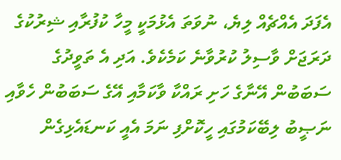އެފަދަ އެއްޗެއް ލިޔެ، ނުވަތަ އެޅުމަކީ މީހާ ކުފުރާއި ޝިރުކުގެ ދަރަޖަށް ވާސިލު ކުރުވާނެ ކަމެކެވެ. އަދި އެ ތަވީދުގެ ސަބަބުން އޭނާގެ ހަށި ރައްކާ ވާކަމާއި އޭގެ ސަބަބުން ހެވާއި ނަޞީބު ލިބޭކަމުގައި ހީކޮށްފި ނަމަ އެއީ ކަނޑައެޅިގެން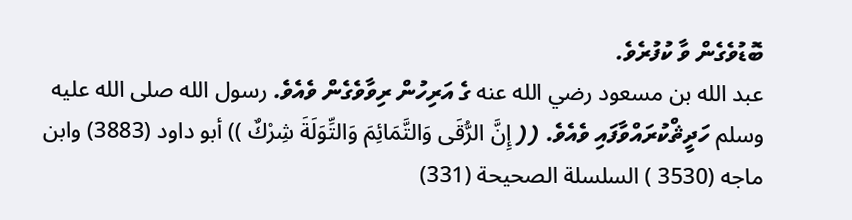ބޮޑުވެގެން ވާ ކުފުރެވެ.
عبد الله بن مسعود رضي الله عنه ގެ އަރިހުން ރިވާވެގެން ވެއެވެ. رسول الله صلى الله عليه وسلم ހަދީޘްކުރައްވާފައި ވެއެވެ. (( إِنَّ الرُّقَى وَالتَّمَائِمَ وَالتِّوَلَةَ شِرْكٌ )) أبو داود (3883) وابن ماجه (3530 ) السلسلة الصحيحة (331)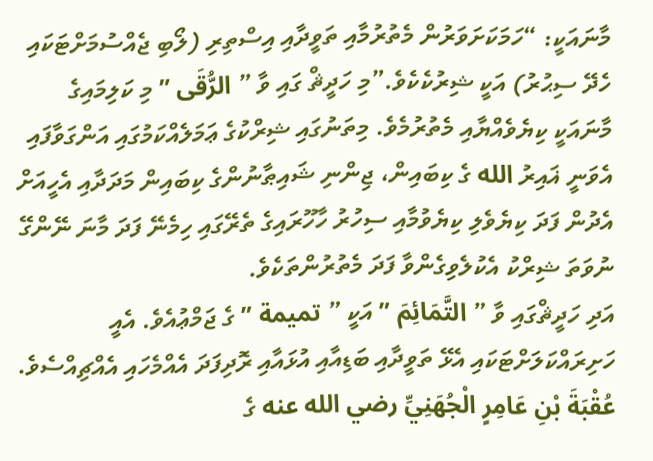މާނައަކީ: “ހަމަކަށަވަރުން މެތުރުމާއި ތަވީދާއި އިސްތިރި (ލޯބި ޖެއްސުމަށްޓަކައި ހެދޭ ސިޙުރު) އަކީ ޝިރުކެކެވެ.”މި ހަދީޘް ގައި ވާ ” الرُّقَى ” މި ކަލިމައިގެ މާނައަކީ ކިޔެވެއްޔާއި މެތުރުމެވެ. މިތަނުގައި ޝިރްކުގެ ޢަމަލެއްކަމުގައި އަންގަވާފައި އެވަނީ ޣައިރު الله ގެ ކިބައިން، ޖިންނި ޝައިޠާނުންގެ ކިބައިން މަދަދާއި އެހީއަށް އެދުން ފަދަ ކިޔެވެލި ކިޔެވުމާއި ސިހުރު ހާހޫރައިގެ ތެރޭގައި ހިމެނޭ ފަދަ މާނަ ނޭންގޭ ނުވަތަ ޝިރްކު އެކުލެވިގެންވާ ފަދަ މެތުރުންތަކެވެ.
އަދި ހަދީޘްގައި ވާ ” التَّمَائِمَ ” އަކީ ” تميمة ” ގެ ޖަމްޢުއެވެ. އެއީ ހަށިރައްކަލަށްޓަކައި އެޅޭ ތަވީދާއި ބަޑިއާއި އުޅައާއި ރޮދިފަދަ އެއްމެހައި އެއްޗިއްސެވެ.
عُقْبَةَ بْنِ عَامِرٍ الْجُهَنِيِّ رضي الله عنه ގެ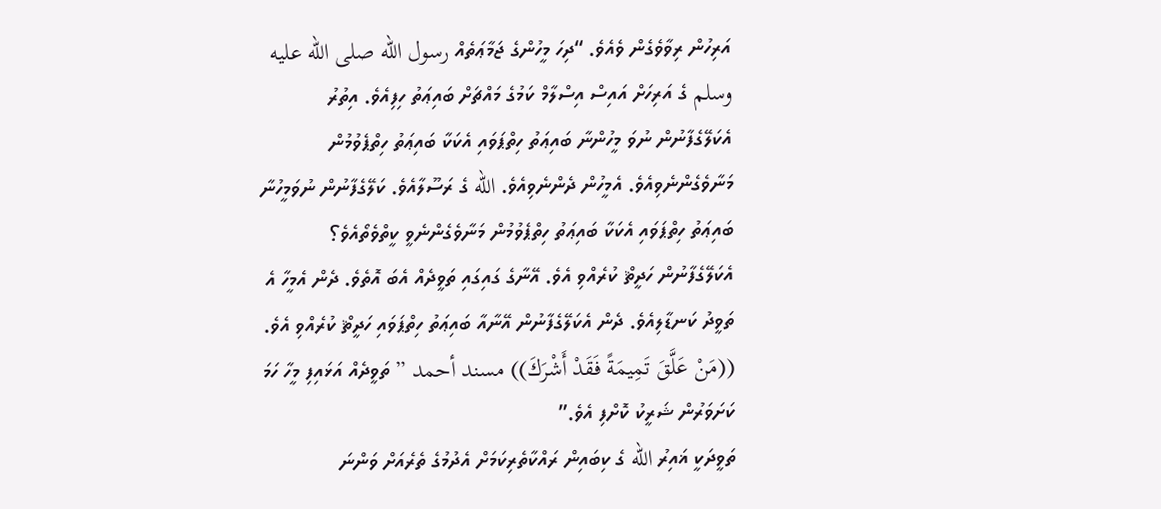އަރިހުން ރިވާވެގެން ވެއެވެ. “ދިހަ މީހުންގެ ޖަމާޢަތެއް رسول الله صلى الله عليه وسلم ގެ އަރިހަށް އައިސް އިސްލާމް ކަމުގެ މައްޗަށް ބައިޢަތު ހިފިއެވެ. އިތުރު އެކަލޭގެފާނުން ނުވަ މީހުންނާ ބައިޢަތު ހިތްޕަވައި އެކަކާ ބައިޢަތު ހިތްޕެވުމުން މަނާވެގެންނެވިއެވެ. އެމީހުން ދެންނެވިއެވެ. الله ގެ ރަސޫލާއެވެ. ކަލޭގެފާނުން ނުވަމީހުނާ ބައިޢަތު ހިތްޕަވައި އެކަކާ ބައިޢަތު ހިތްޕެވުމުން މަނާވެގެންނެވީ ކީތްވެތޯއެވެ؟ އެކަލޭގެފާނުން ހަދީޘް ކުރެއްވި އެވެ. އޭނާގެ ގައިގައި ތަވީދެއް އެބަ އޮތެވެ. ދެން އެމީހާ އެ ތަވީދު ކަނޑާލިއެވެ. ދެން އެކަލޭގެފާނުން އޭނާއާ ބައިޢަތު ހިތްޕަވައި ހަދީޘް ކުރެއްވި އެވެ. ((مَنْ عَلَّقَ تَمِيمَةً فَقَدْ أَشْرَكَ)) مسند أحمد ” ތަވީދެއް އަޅައިފި މީހާ ހަމަ ކަށަވަރުން ޝަރީކު ކޮށްފި އެވެ.”
ތަވީދަކީ ޣައިރު الله ގެ ކިބައިން ރައްކާތެރިކަމަށް އެދުމުގެ ތެރެއަށް ވަންނަ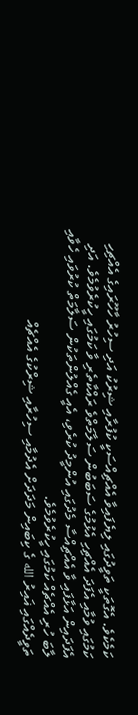ކަމެކެވެ. އެގޮތަކީ ތަވީދުގައި ލިޔެފައިވާ އެއްޗިއްސަކީ ކުފުރާއި ޝިރުކު އަދި ސިހުރު ހާހޫރައިގެ އެއްޗިހި ކަމުގައި ވުމާއި އެފަދަ އެއްޗިހި އެޅުމުގެ ސަބަބުން ސަލާމަތްވެ ރައްކާތެރި ވާ ކަމުގައި ހީކުރެވުމެވެ. އަދި އެފަދައިން އަޅާފައި ވާ އެއްޗިއްސާ މެދުގައި އުންމީދު ކުރެވި، އެއީ ގެއްލުންތަކުން ސަލާމަތް ކުރުވައި ހެވާއި ލާބަ ހުރި އެއްޗެއް ކަމުގައި ހީކުރެވުމެވެ.
ތަވީދެއްގައި ޣައިރު الله ގެ ކިބައިން މަދަދަށް އެދުމާއި ސިހުރާއި ޝިރްކުގެ އެއްޗެއް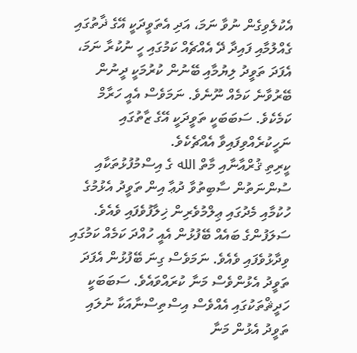އެކުލެވިގެން ނުވާ ނަމަ، އަދި އެތަވީދަކީ އޭގެ ޛާތުގައި ގެއްލުމާއި ފައިދާ ދޭ އެއްޗެއް ކަމުގައި ހީ ނުކުރާ ނަމަ، އެފަދަ ތަވީދު ލިޔުމާއި ބޭނުން ކުރުމަކީ ދީނުން ބޭރުވާނެ ކަމެއް ނޫނެވެ. ނަމަވެސް އެއީ ހަރާމް ކަމެކެވެ. ސަބަބަކީ ތަވީދަކީ އޭގެ ޒާތުގައި ނަހީކުރެއްވިފައިވާ އެއްޗެކެވެ.
ކީރިތި ޤުރްއާނާއި މާތް الله ގެ އިސްމުފުޅުތަކާއި ސުންނަތުން ސާބިތުވާ ދުޢާ އިން ތަވީދު އެޅުމުގެ ހުކުމާއި މެދުގައި ޢިލްމުވެރިން ޚިލާފުވެފައި ވެއެވެ. ސަލަފުންގެ ބައެއް ބޭފުޅުން އެއީ ހުއްދަ ކަމެއް ކަމުގައި ވިދާޅުވެފައި ވެއެވެ. ނަމަވެސް ގިނަ ބޭފުޅުން އެފަދަ ތަވީދު އެޅުންވެސް މަނާ ކުރައްވައެވެ. ސަބަބަކީ ހަދީޘްތަކުގައި އެއްވެސް އިސްތިސްނާއަކާ ނުލައި ތަވީދު އެޅުން މަނާ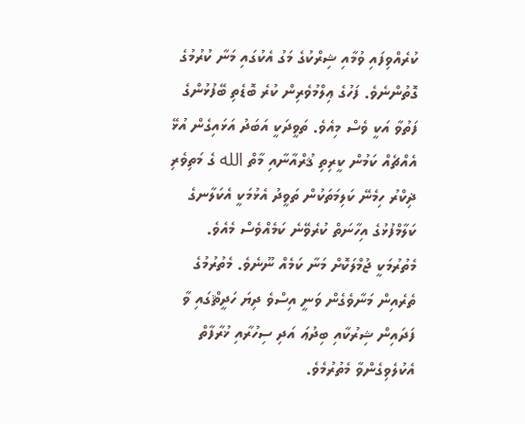ކުރެއްވިފައި ވުމާއި ޝިރްކުގެ މަގު އެކުގައި މަނާ ކުރުމުގެ ގޮތުންނެވެ. ފަހުގެ ޢިލްމުވެރިން ކުރެ ބޮޑެތި ބޭފުޅުންގެ ފަތުވާ އަކީ ވެސް މިއެވެ. ތަވީދަކީ އަބަދު އަޅައިގެން އުޅޭ އެއްޗެއް ކަމުން ކީރިތި ޤުރްއާނާއި މާތް الله ގެ މަތިވެރި ޛިކްރު ހިމެނޭ ކަލިމަތަކުން ތަވީދު އެޅުމަކީ އެކަލާނގެ ކަލާމްފުޅުގެ އިހާނަތް ކުރެވޭނެ ކަމެއްވެސް މެއެވެ.
މެތުރުމަކީ ޖުމްލަކޮށް މަނާ ކަމެއް ނޫނެވެ. މެތުރުމުގެ ތެރެއިން މަނާވެގެން ވަނީ އިސްވެ ދިޔަ ހަދީޘްގައި ވާ ފަދައިން ޝިރުކާއި ބިދުޢަ އަދި ސިހުރާއި ޚުރާފާތް އެކުލެވިގެންވާ މެތުރުމެވެ.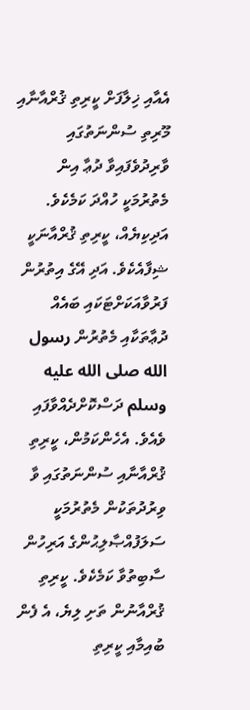އެއާއި ޚިލާފަށް ކީރިތި ޤުރްއާނާއި މޫރިތި ސުންނަތުގައި ވާރިދުވެފައިވާ ދުޢާ އިން މެތުރުމަކީ ހުއްދަ ކަމެކެވެ. އަދިކިޔެއް، ކީރިތި ޤުރްއާނަކީ ޝިފާއެކެވެ. އަދި އޭގެ އިތުރުން ފަރުވާއަކަށްޓަކައި ބައެއް ދުޢާތަކާއި މެތުރުން رسول الله صلى الله عليه وسلم ދަސްކޮށްދެއްވާފައި ވެއެވެ. އެހެންކަމުން، ކީރިތި ޤުރްއާނާއި ސުންނަތުގައި ވާ ވިރުދުތަކުން މެތުރުމަކީ ސަލަފުއްޞާލިޙުންގެ އަރިހުން ސާބިތުވާ ކަމެކެވެ. ކީރިތި ޤުރްއާނުން ތަށި ލިޔެ، އެ ފެން ބުއިމާއި ކީރިތި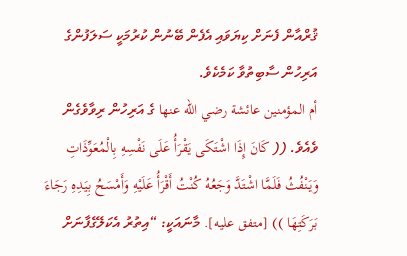ޤުރްއާން ފެނަށް ކިޔަވައި އެފެން ބޭނުން ކުރުމަކީ ސަލަފުންގެ އަރިހުން ސާބިތުވާ ކަމެކެވެ.
أم المؤمنين عائشة رضي الله عنها ގެ އަރިހުން ރިވާވެގެން ވެއެވެ. (( كَانَ إِذَا اشْتَكَى يَقْرَأُ عَلَى نَفْسِهِ بِالْمُعَوِّذَاتِ وَيَنْفُثُ فَلَمَّا اشْتَدَّ وَجَعُهُ كُنْتُ أَقْرَأُ عَلَيْهِ وَأَمْسَحُ بِيَدِهِ رَجَاءَ بَرَكَتِهَا )) [متفق عليه]. މާނައަކީ: “އިތުރު އެކަލޭގެފާނަށް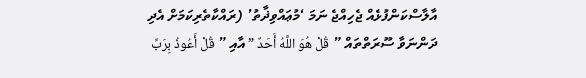އާލާސްކަންފުޅެއް ޖެހިއްޖެ ނަމަ ‘މުޢައްވިޛާތު’ (ރައްކާތެރިކަމަށް އެދި ދަންނަވާ ސޫރަތްތައް ” قُلْ هُوَ اللَّهُ أَحَدٌ ” އާއި ” قُلْ أَعُوذُ بِرَبِّ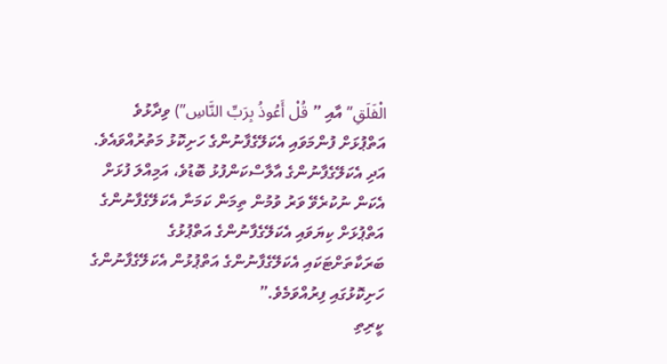الْفَلَقِ” އާއި ” قُلْ أَعُوذُ بِرَبِّ النَّاسِ”) ވިދާޅުވެ އަތްޕުޅަށް ފުންމަވައި އެކަލޭގެފާނުންގެ ހަށިކޮޅު މަތުރުއްވައެވެ. އަދި އެކަލޭގެފާނުންގެ އާލާސްކަންފުޅު ބޮޑުވެ، އަމިއްލަ ފުޅަށް އެކަން ނުކުރެވޭ ވަރު ވުމުން ތިމަން ކަމަނާ އެކަލޭގެފާނުންގެ އަތްޕުޅަށް ކިޔަވައި އެކަލޭގެފާނުންގެ އަތްޕުޅުގެ ބަރަކާތަށްޓަކައި އެކަލޭގެފާނުންގެ އަތްޕުޅުން އެކަލޭގެފާނުންގެ ހަށިކޮޅުގައި ފިރުއްވަމެވެ.”
ކީރިތި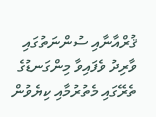ޤުރްއާނާއި ސުންނަތުގައި ވާރިދު ވެފައިވާ މިންގަނޑުގެ ތެރޭގައި މެތުރުމާއި ކިޔެވުން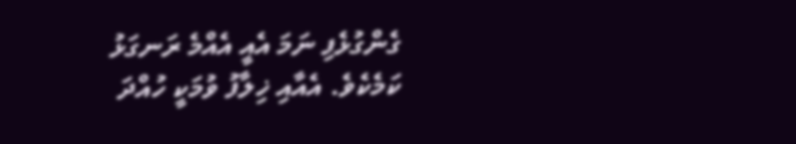ގެންގުޅެފި ނަމަ އެއީ އެއްމެ ރަނގަޅު ކަމެކެވެ. އެއާއި ޚިލާފު ވުމަކީ ހުއްދަ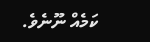ކަމެއް ނޫނެވެ.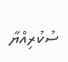ސުކުރިއްޔާ